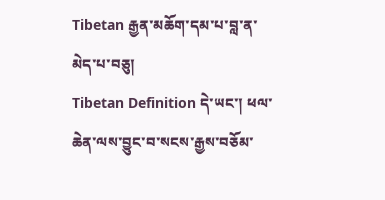Tibetan རྒྱན་མཆོག་དམ་པ་བླ་ན་མེད་པ་བཅུ།
Tibetan Definition དེ་ཡང་། ཕལ་ཆེན་ལས་བྱུང་བ་སངས་རྒྱས་བཅོམ་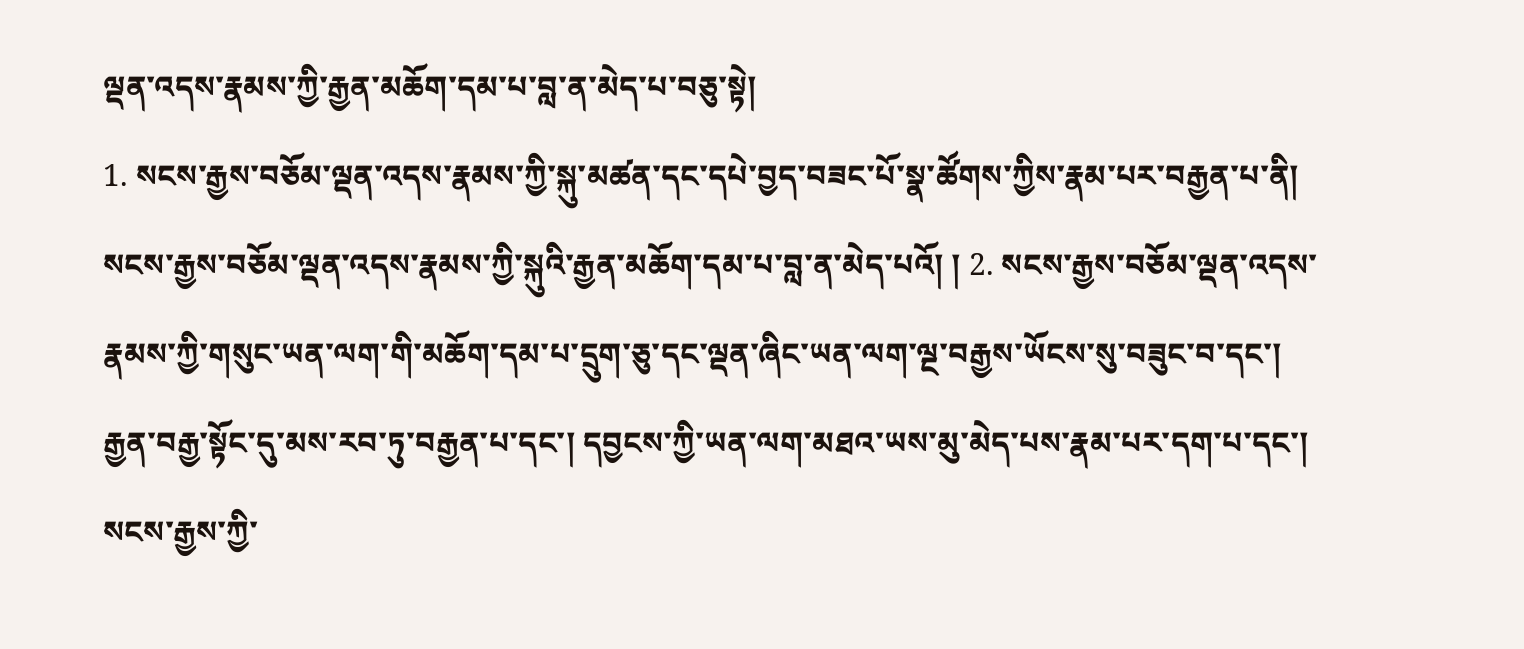ལྡན་འདས་རྣམས་ཀྱི་རྒྱན་མཆོག་དམ་པ་བླ་ན་མེད་པ་བཅུ་སྟེ།
1. སངས་རྒྱས་བཅོམ་ལྡན་འདས་རྣམས་ཀྱི་སྐུ་མཚན་དང་དཔེ་བྱད་བཟང་པོ་སྣ་ཚོགས་ཀྱིས་རྣམ་པར་བརྒྱན་པ་ནི། སངས་རྒྱས་བཅོམ་ལྡན་འདས་རྣམས་ཀྱི་སྐུའི་རྒྱན་མཆོག་དམ་པ་བླ་ན་མེད་པའོ། ། 2. སངས་རྒྱས་བཅོམ་ལྡན་འདས་རྣམས་ཀྱི་གསུང་ཡན་ལག་གི་མཆོག་དམ་པ་དྲུག་ཅུ་དང་ལྡན་ཞིང་ཡན་ལག་ལྔ་བརྒྱས་ཡོངས་སུ་བཟུང་བ་དང་། རྒྱན་བརྒྱ་སྟོང་དུ་མས་རབ་ཏུ་བརྒྱན་པ་དང་། དབྱངས་ཀྱི་ཡན་ལག་མཐའ་ཡས་མུ་མེད་པས་རྣམ་པར་དག་པ་དང་། སངས་རྒྱས་ཀྱི་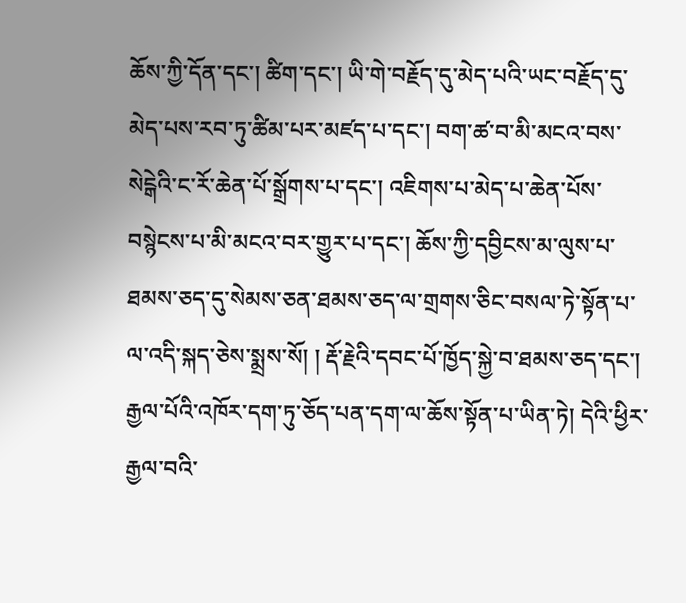ཆོས་ཀྱི་དོན་དང་། ཚིག་དང་། ཡི་གེ་བརྗོད་དུ་མེད་པའི་ཡང་བརྗོད་དུ་མེད་པས་རབ་ཏུ་ཚིམ་པར་མཛད་པ་དང་། བག་ཚ་བ་མི་མངའ་བས་སེངྒེའི་ང་རོ་ཆེན་པོ་སྒྲོགས་པ་དང་། འཇིགས་པ་མེད་པ་ཆེན་པོས་བསྙེངས་པ་མི་མངའ་བར་གྱུར་པ་དང་། ཆོས་ཀྱི་དབྱིངས་མ་ལུས་པ་ཐམས་ཅད་དུ་སེམས་ཅན་ཐམས་ཅད་ལ་གྲགས་ཅིང་བསལ་ཏེ་སྟོན་པ་ལ་འདི་སྐད་ཅེས་སྨྲས་སོ། ། རྡོ་རྗེའི་དབང་པོ་ཁྱོད་སྐྱེ་བ་ཐམས་ཅད་དང་། རྒྱལ་པོའི་འཁོར་དག་ཏུ་ཅོད་པན་དག་ལ་ཆོས་སྟོན་པ་ཡིན་ཏེ། དེའི་ཕྱིར་རྒྱལ་བའི་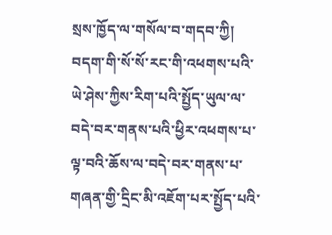སྲས་ཁྱོད་ལ་གསོལ་བ་གདབ་ཀྱི། བདག་གི་སོ་སོ་རང་གི་འཕགས་པའི་ཡེ་ཤེས་ཀྱིས་རིག་པའི་སྤྱོད་ཡུལ་ལ་བདེ་བར་གནས་པའི་ཕྱིར་འཕགས་པ་ལྟ་བའི་ཆོས་ལ་བདེ་བར་གནས་པ་གཞན་གྱི་དྲིང་མི་འཇོག་པར་སྤྱོད་པའི་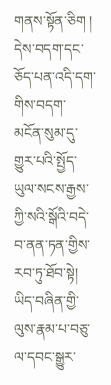གནས་སྟོན་ཅིག ། དེས་བདག་དང་ཅོད་པན་འདི་དག་གིས་བདག་མངོན་སུམ་དུ་གྱུར་པའི་སྤྱོད་ཡུལ་སངས་རྒྱས་ཀྱི་སའི་སྒོའི་བདེ་བ་ནན་ཏན་གྱིས་རབ་ཏུ་ཐོབ་སྟེ། ཡིད་བཞིན་གྱི་ལུས་རྣམ་པ་བཅུ་ལ་དབང་སྒྱུར་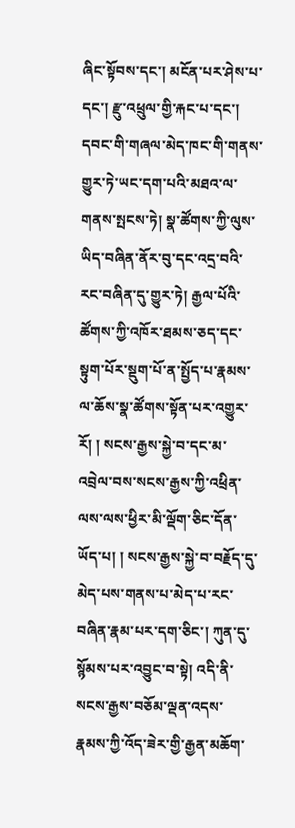ཞིང་སྟོབས་དང་། མངོན་པར་ཤེས་པ་དང་། རྫུ་འཕྲུལ་གྱི་རྐང་པ་དང་། དབང་གི་གཞལ་མེད་ཁང་གི་གནས་གྱུར་ཏེ་ཡང་དག་པའི་མཐའ་ལ་གནས་སྤངས་ཏེ། སྣ་ཚོགས་ཀྱི་ལུས་ཡིད་བཞིན་ནོར་བུ་དང་འདྲ་བའི་རང་བཞིན་དུ་གྱུར་ཏེ། རྒྱལ་པོའི་ཚོགས་ཀྱི་འཁོར་ཐམས་ཅད་དང་སྟུག་པོར་སྡུག་པོ་ན་སྤྱོད་པ་རྣམས་ལ་ཆོས་སྣ་ཚོགས་སྟོན་པར་འགྱུར་རོ། ། སངས་རྒྱས་སྐྱེ་བ་དང་མ་འབྲེལ་བས་སངས་རྒྱས་ཀྱི་འཕྲིན་ལས་ལས་ཕྱིར་མི་ལྡོག་ཅིང་དོན་ཡོད་པ། ། སངས་རྒྱས་སྐྱེ་བ་བརྗོད་དུ་མེད་པས་གནས་པ་མེད་པ་རང་བཞིན་རྣམ་པར་དག་ཅིང་། ཀུན་དུ་སྙོམས་པར་འབྱུང་བ་སྟེ། འདི་ནི་སངས་རྒྱས་བཅོམ་ལྡན་འདས་རྣམས་ཀྱི་འོད་ཟེར་གྱི་རྒྱན་མཆོག་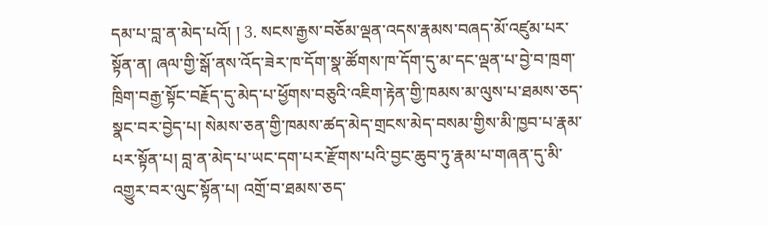དམ་པ་བླ་ན་མེད་པའོ། ། 3. སངས་རྒྱས་བཅོམ་ལྡན་འདས་རྣམས་བཞད་མོ་འཛུམ་པར་སྟོན་ན། ཞལ་གྱི་སྒོ་ནས་འོད་ཟེར་ཁ་དོག་སྣ་ཚོགས་ཁ་དོག་དུ་མ་དང་ལྡན་པ་བྱེ་བ་ཁྲག་ཁྲིག་བརྒྱ་སྟོང་བརྗོད་དུ་མེད་པ་ཕྱོགས་བཅུའི་འཇིག་རྟེན་གྱི་ཁམས་མ་ལུས་པ་ཐམས་ཅད་སྣང་བར་བྱེད་པ། སེམས་ཅན་གྱི་ཁམས་ཚད་མེད་གྲངས་མེད་བསམ་གྱིས་མི་ཁྱབ་པ་རྣམ་པར་སྟོན་པ། བླ་ན་མེད་པ་ཡང་དག་པར་རྫོགས་པའི་བྱང་ཆུབ་ཏུ་རྣམ་པ་གཞན་དུ་མི་འགྱུར་བར་ལུང་སྟོན་པ། འགྲོ་བ་ཐམས་ཅད་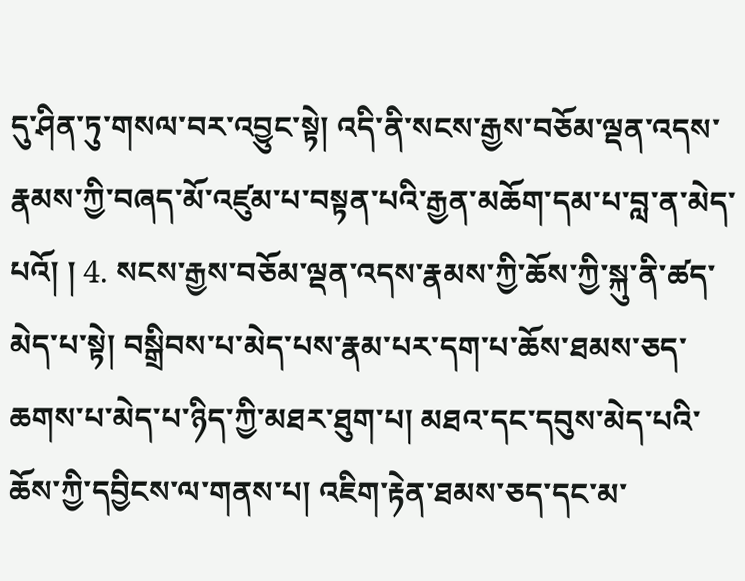དུ་ཤིན་ཏུ་གསལ་བར་འབྱུང་སྟེ། འདི་ནི་སངས་རྒྱས་བཅོམ་ལྡན་འདས་རྣམས་ཀྱི་བཞད་མོ་འཛུམ་པ་བསྟན་པའི་རྒྱན་མཆོག་དམ་པ་བླ་ན་མེད་པའོ། ། 4. སངས་རྒྱས་བཅོམ་ལྡན་འདས་རྣམས་ཀྱི་ཆོས་ཀྱི་སྐུ་ནི་ཚད་མེད་པ་སྟེ། བསྒྲིབས་པ་མེད་པས་རྣམ་པར་དག་པ་ཆོས་ཐམས་ཅད་ཆགས་པ་མེད་པ་ཉིད་ཀྱི་མཐར་ཐུག་པ། མཐའ་དང་དབུས་མེད་པའི་ཆོས་ཀྱི་དབྱིངས་ལ་གནས་པ། འཇིག་རྟེན་ཐམས་ཅད་དང་མ་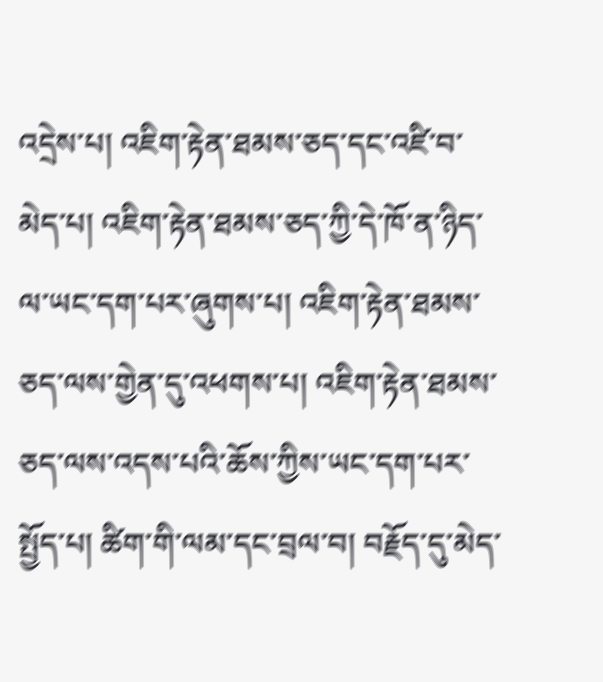འདྲེས་པ། འཇིག་རྟེན་ཐམས་ཅད་དང་འཛི་བ་མེད་པ། འཇིག་རྟེན་ཐམས་ཅད་ཀྱི་དེ་ཁོ་ན་ཉིད་ལ་ཡང་དག་པར་ཞུགས་པ། འཇིག་རྟེན་ཐམས་ཅད་ལས་གྱེན་དུ་འཕགས་པ། འཇིག་རྟེན་ཐམས་ཅད་ལས་འདས་པའི་ཆོས་ཀྱིས་ཡང་དག་པར་སྤྱོད་པ། ཚིག་གི་ལམ་དང་བྲལ་བ། བརྗོད་དུ་མེད་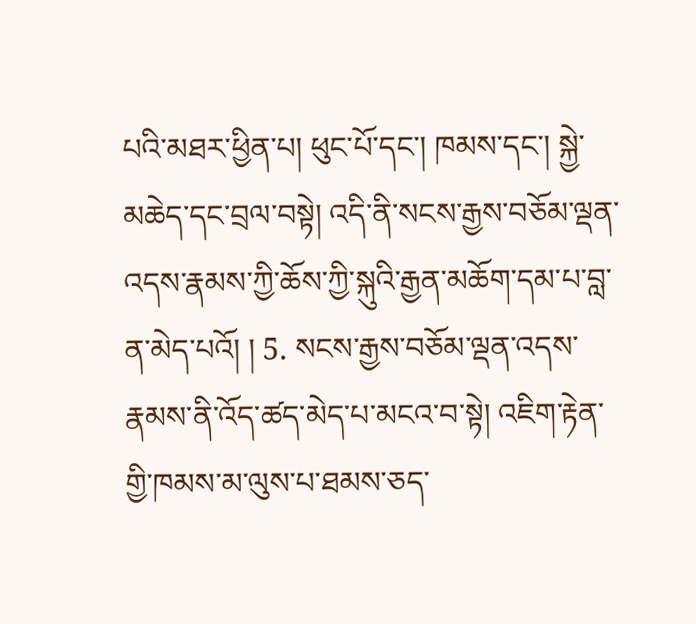པའི་མཐར་ཕྱིན་པ། ཕུང་པོ་དང་། ཁམས་དང་། སྐྱེ་མཆེད་དང་བྲལ་བསྟེ། འདི་ནི་སངས་རྒྱས་བཅོམ་ལྡན་འདས་རྣམས་ཀྱི་ཆོས་ཀྱི་སྐུའི་རྒྱན་མཆོག་དམ་པ་བླ་ན་མེད་པའོ། ། 5. སངས་རྒྱས་བཅོམ་ལྡན་འདས་རྣམས་ནི་འོད་ཚད་མེད་པ་མངའ་བ་སྟེ། འཇིག་རྟེན་གྱི་ཁམས་མ་ལུས་པ་ཐམས་ཅད་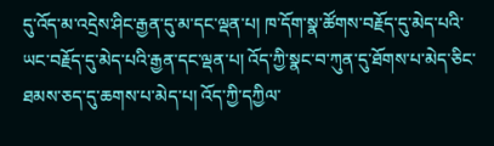དུ་འོད་མ་འདྲེས་ཤིང་རྒྱན་དུ་མ་དང་ལྡན་པ། ཁ་དོག་སྣ་ཚོགས་བརྗོད་དུ་མེད་པའི་ཡང་བརྗོད་དུ་མེད་པའི་རྒྱན་དང་ལྡན་པ། འོད་ཀྱི་སྣང་བ་ཀུན་དུ་ཐོགས་པ་མེད་ཅིང་ཐམས་ཅད་དུ་ཆགས་པ་མེད་པ། འོད་ཀྱི་དཀྱིལ་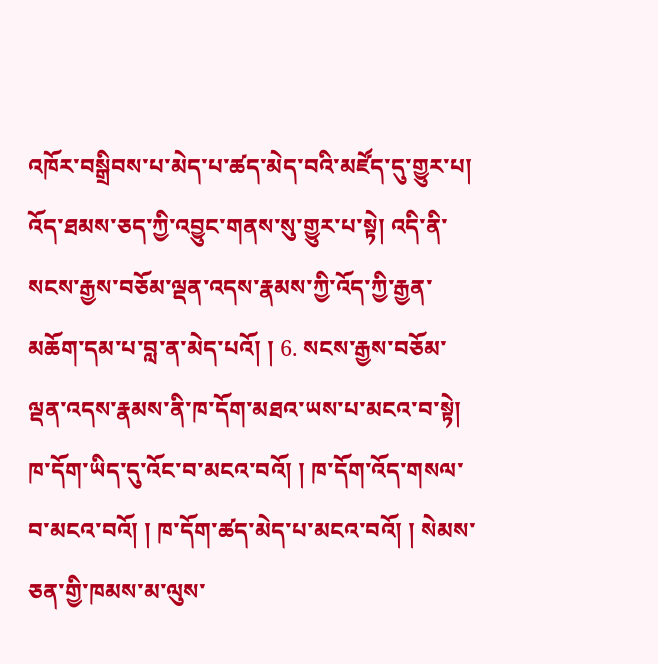འཁོར་བསྒྲིབས་པ་མེད་པ་ཚད་མེད་བའི་མཛོད་དུ་གྱུར་པ། འོད་ཐམས་ཅད་ཀྱི་འབྱུང་གནས་སུ་གྱུར་པ་སྟེ། འདི་ནི་སངས་རྒྱས་བཅོམ་ལྡན་འདས་རྣམས་ཀྱི་འོད་ཀྱི་རྒྱན་མཆོག་དམ་པ་བླ་ན་མེད་པའོ། ། 6. སངས་རྒྱས་བཅོམ་ལྡན་འདས་རྣམས་ནི་ཁ་དོག་མཐའ་ཡས་པ་མངའ་བ་སྟེ། ཁ་དོག་ཡིད་དུ་འོང་བ་མངའ་བའོ། ། ཁ་དོག་འོད་གསལ་བ་མངའ་བའོ། ། ཁ་དོག་ཚད་མེད་པ་མངའ་བའོ། ། སེམས་ཅན་གྱི་ཁམས་མ་ལུས་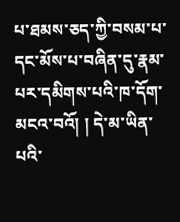པ་ཐམས་ཅད་ཀྱི་བསམ་པ་དང་མོས་པ་བཞིན་དུ་རྣམ་པར་དམིགས་པའི་ཁ་དོག་མངའ་བའོ། ། དེ་མ་ཡིན་པའི་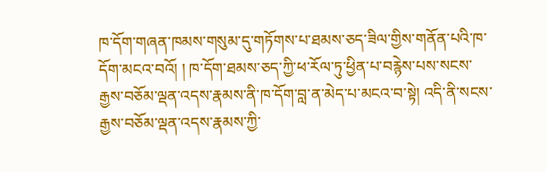ཁ་དོག་གཞན་ཁམས་གསུམ་དུ་གཏོགས་པ་ཐམས་ཅད་ཟིལ་གྱིས་གནོན་པའི་ཁ་དོག་མངའ་བའོ། ། ཁ་དོག་ཐམས་ཅད་ཀྱི་ཕ་རོལ་ཏུ་ཕྱིན་པ་བརྙེས་པས་སངས་རྒྱས་བཅོམ་ལྡན་འདས་རྣམས་ནི་ཁ་དོག་བླ་ན་མེད་པ་མངའ་བ་སྟེ། འདི་ནི་སངས་རྒྱས་བཅོམ་ལྡན་འདས་རྣམས་ཀྱི་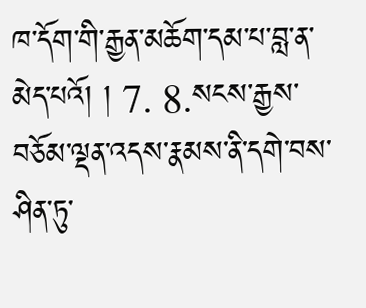ཁ་དོག་གི་རྒྱན་མཆོག་དམ་པ་བླ་ན་མེད་པའོ། ། 7. 8.སངས་རྒྱས་བཅོམ་ལྡན་འདས་རྣམས་ནི་དགེ་བས་ཤིན་ཏུ་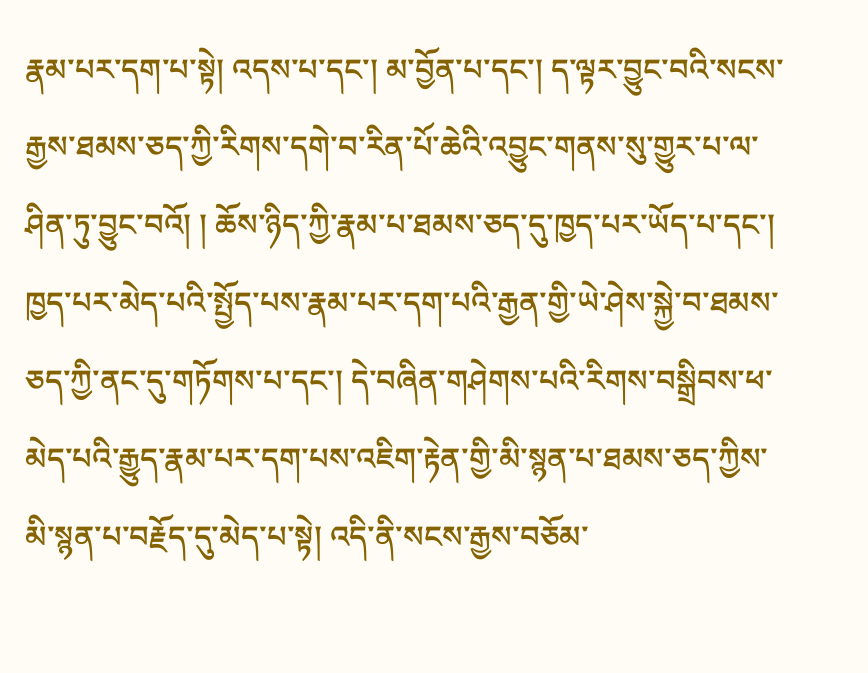རྣམ་པར་དག་པ་སྟེ། འདས་པ་དང་། མ་བྱོན་པ་དང་། ད་ལྟར་བྱུང་བའི་སངས་རྒྱས་ཐམས་ཅད་ཀྱི་རིགས་དགེ་བ་རིན་པོ་ཆེའི་འབྱུང་གནས་སུ་གྱུར་པ་ལ་ཤིན་ཏུ་བྱུང་བའོ། ། ཆོས་ཉིད་ཀྱི་རྣམ་པ་ཐམས་ཅད་དུ་ཁྱད་པར་ཡོད་པ་དང་། ཁྱད་པར་མེད་པའི་སྤྱོད་པས་རྣམ་པར་དག་པའི་རྒྱན་གྱི་ཡེ་ཤེས་སྐྱེ་བ་ཐམས་ཅད་ཀྱི་ནང་དུ་གཏོགས་པ་དང་། དེ་བཞིན་གཤེགས་པའི་རིགས་བསྒྲིབས་ཕ་མེད་པའི་རྒྱུད་རྣམ་པར་དག་པས་འཇིག་རྟེན་གྱི་མི་སྙན་པ་ཐམས་ཅད་ཀྱིས་མི་སྙན་པ་བརྗོད་དུ་མེད་པ་སྟེ། འདི་ནི་སངས་རྒྱས་བཅོམ་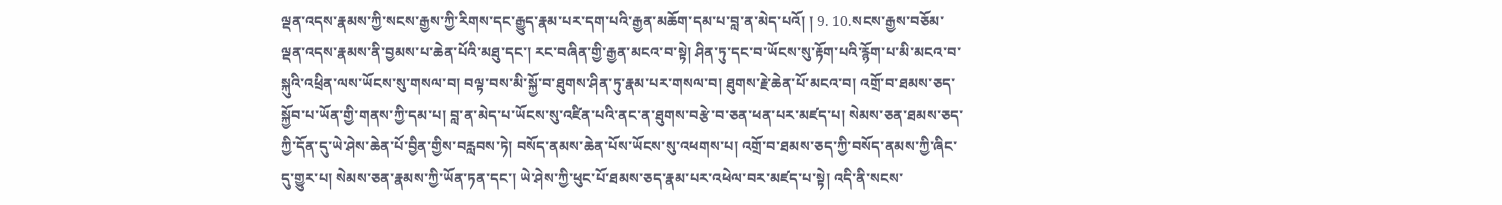ལྡན་འདས་རྣམས་ཀྱི་སངས་རྒྱས་ཀྱི་རིགས་དང་རྒྱུད་རྣམ་པར་དག་པའི་རྒྱན་མཆོག་དམ་པ་བླ་ན་མེད་པའོ། ། 9. 10.སངས་རྒྱས་བཅོམ་ལྡན་འདས་རྣམས་ནི་བྱམས་པ་ཆེན་པོའི་མཐུ་དང་། རང་བཞིན་གྱི་རྒྱན་མངའ་བ་སྟེ། ཤིན་ཏུ་དང་བ་ཡོངས་སུ་རྟོག་པའི་རྙོག་པ་མི་མངའ་བ་སྐུའི་འཕྲིན་ལས་ཡོངས་སུ་གསལ་བ། བལྟ་བས་མི་སྐྱོ་བ་ཐུགས་ཤིན་ཏུ་རྣམ་པར་གསལ་བ། ཐུགས་རྗེ་ཆེན་པོ་མངའ་བ། འགྲོ་བ་ཐམས་ཅད་སྐྱོབ་པ་ཡོན་གྱི་གནས་ཀྱི་དམ་པ། བླ་ན་མེད་པ་ཡོངས་སུ་འཛིན་པའི་ནང་ན་ཐུགས་བརྩེ་བ་ཅན་ཕན་པར་མཛད་པ། སེམས་ཅན་ཐམས་ཅད་ཀྱི་དོན་དུ་ཡེ་ཤེས་ཆེན་པོ་བྱིན་གྱིས་བརླབས་ཏེ། བསོད་ནམས་ཆེན་པོས་ཡོངས་སུ་འཕགས་པ། འགྲོ་བ་ཐམས་ཅད་ཀྱི་བསོད་ནམས་ཀྱི་ཞིང་དུ་གྱུར་པ། སེམས་ཅན་རྣམས་ཀྱི་ཡོན་ཏན་དང་། ཡེ་ཤེས་ཀྱི་ཕུང་པོ་ཐམས་ཅད་རྣམ་པར་འཕེལ་བར་མཛད་པ་སྟེ། འདི་ནི་སངས་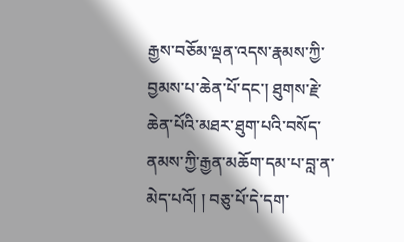རྒྱས་བཅོམ་ལྡན་འདས་རྣམས་ཀྱི་བྱམས་པ་ཆེན་པོ་དང་། ཐུགས་རྗེ་ཆེན་པོའི་མཐར་ཐུག་པའི་བསོད་ནམས་ཀྱི་རྒྱན་མཆོག་དམ་པ་བླ་ན་མེད་པའོ། ། བཅུ་པོ་དེ་དག་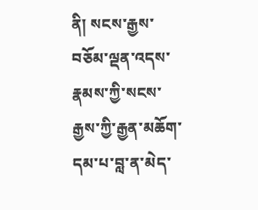ནི། སངས་རྒྱས་བཅོམ་ལྡན་འདས་རྣམས་ཀྱི་སངས་རྒྱས་ཀྱི་རྒྱན་མཆོག་དམ་པ་བླ་ན་མེད་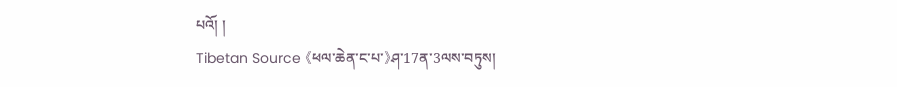པའོ། །
Tibetan Source 《ཕལ་ཆེན་ང་པ་》ཤ་17ན་3ལས་བཏུས།